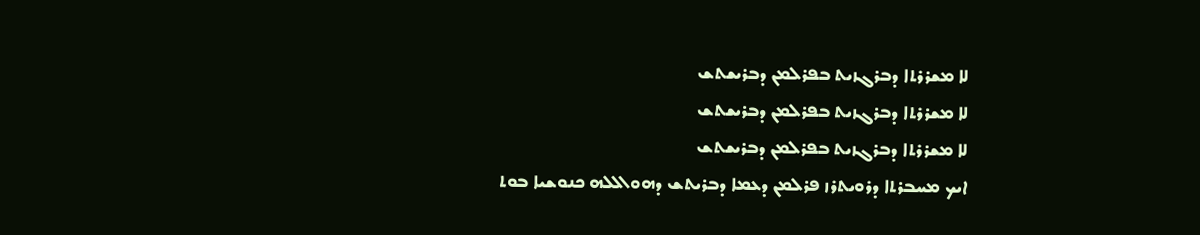ܠܐ ܡܫܪܪܬܐ ܕܒܪܓܙܝܬ ܒܦܪܠܡܢ ܕܒܪܝܫܬܫ
ܠܐ ܡܫܪܪܬܐ ܕܒܪܓܙܝܬ ܒܦܪܠܡܢ ܕܒܪܝܫܬܫ
ܠܐ ܡܫܪܪܬܐ ܕܒܪܓܙܝܬ ܒܦܪܠܡܢ ܕܒܪܝܫܬܫ
ܐܝܟ ܡܚܒܪܬܐ ܕܪܘܝܬܪܙ ܦܪܠܡܢ ܕܥܡܐ ܕܒܪܝܬܫ ܕܗܘܐܠܠܗ ܟܢܘܫܝܐ ܒܘܬ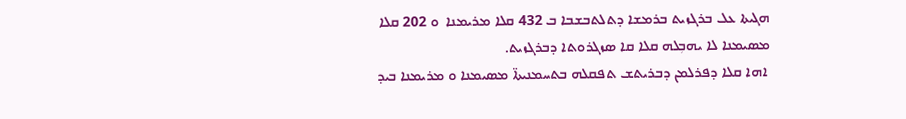ܗܓܝܬܐ ܥܠ ܒܪܓܙܝܬ ܒܪܡܫܐ ܕܬܠܬܒܫܒܐ ܒ 432 ܩܠܐ ܡܪܝܡܢܐ  ܘ 202 ܩܠܐ ܡܣܝܡܢܐ ܠܐ ܝܗܒܼܠܗ ܩܠܐ ܩܐ ܣܙܓܪܘܬܐ ܕܒܪܓܙܝܬ.
 ܐܗܐ ܩܠܐ ܕܦܪܠܡܢ ܕܒܪܝܬܫ ܬܦܩܠܗ ܒܬܚܡܢܝܬܐ̈ ܡܣܝܡܢܐ ܘ ܡܪܝܡܢܐ ܒܝܕ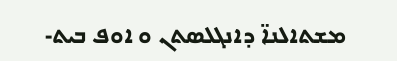ܡܫܬܐܠܢܐ̈ ܕܐܢܓܠܣܬܢ ܘ ܐܘܦ ܒܝܬ-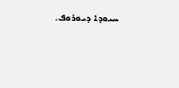ܚܝܘܕܐ ܕܝܘܪܘܦ.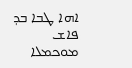ܐܗܐ ܛܒܐ ܒܕ ܦܐܫ ܡܘܟܡܠܐ